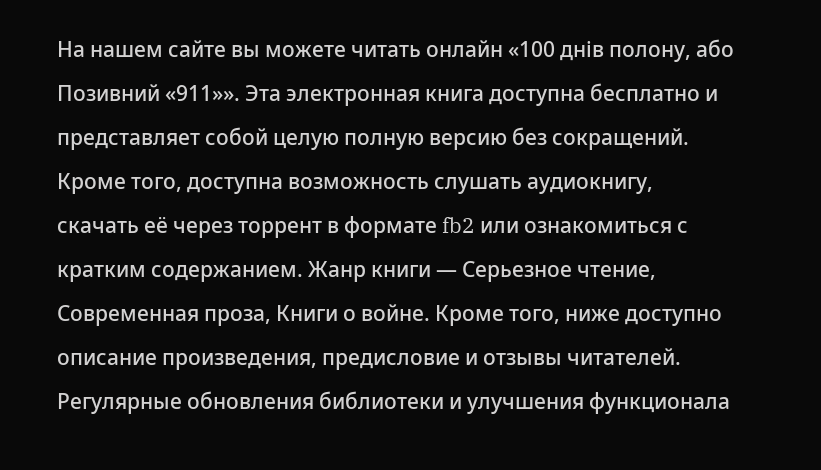На нашем сайте вы можете читать онлайн «100 днів полону, або Позивний «911»». Эта электронная книга доступна бесплатно и представляет собой целую полную версию без сокращений. Кроме того, доступна возможность слушать аудиокнигу, скачать её через торрент в формате fb2 или ознакомиться с кратким содержанием. Жанр книги — Серьезное чтение, Современная проза, Книги о войне. Кроме того, ниже доступно описание произведения, предисловие и отзывы читателей. Регулярные обновления библиотеки и улучшения функционала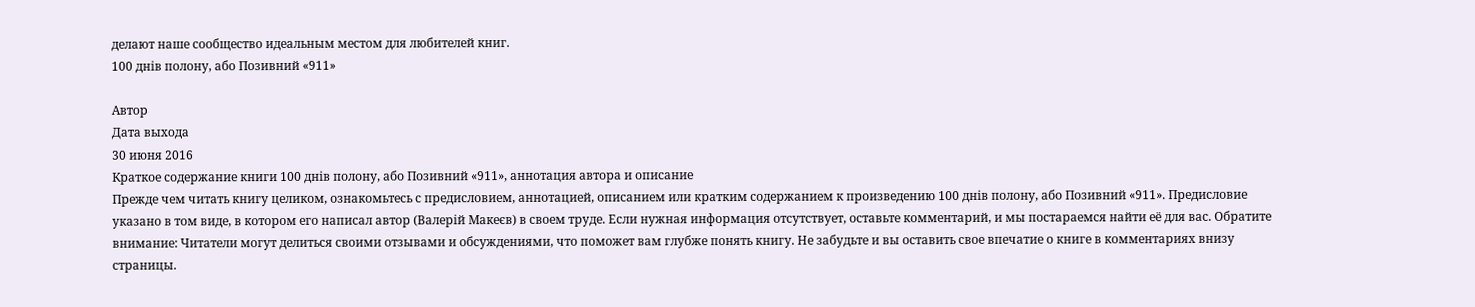делают наше сообщество идеальным местом для любителей книг.
100 днів полону, або Позивний «911»

Автор
Дата выхода
30 июня 2016
Краткое содержание книги 100 днів полону, або Позивний «911», аннотация автора и описание
Прежде чем читать книгу целиком, ознакомьтесь с предисловием, аннотацией, описанием или кратким содержанием к произведению 100 днів полону, або Позивний «911». Предисловие указано в том виде, в котором его написал автор (Валерій Макеєв) в своем труде. Если нужная информация отсутствует, оставьте комментарий, и мы постараемся найти её для вас. Обратите внимание: Читатели могут делиться своими отзывами и обсуждениями, что поможет вам глубже понять книгу. Не забудьте и вы оставить свое впечатие о книге в комментариях внизу страницы.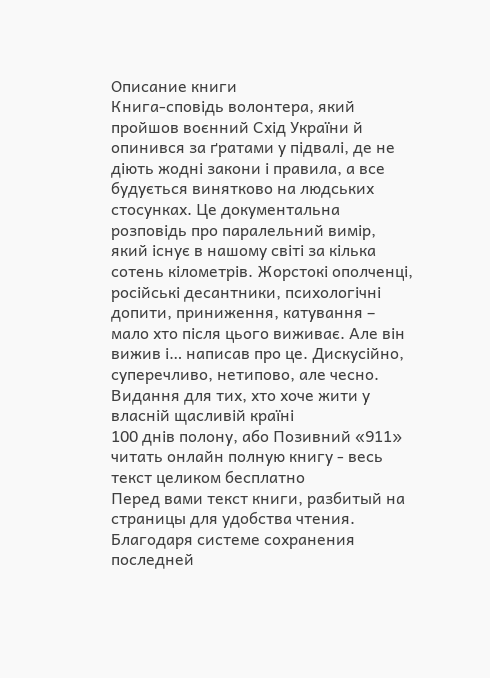Описание книги
Книга-сповідь волонтера, який пройшов воєнний Схід України й опинився за ґратами у підвалі, де не діють жодні закони і правила, а все будується винятково на людських стосунках. Це документальна розповідь про паралельний вимір, який існує в нашому світі за кілька сотень кілометрів. Жорстокі ополченці, російські десантники, психологічні допити, приниження, катування – мало хто після цього виживає. Але він вижив і… написав про це. Дискусійно, суперечливо, нетипово, але чесно.
Видання для тих, хто хоче жити у власній щасливій країні
100 днів полону, або Позивний «911» читать онлайн полную книгу - весь текст целиком бесплатно
Перед вами текст книги, разбитый на страницы для удобства чтения. Благодаря системе сохранения последней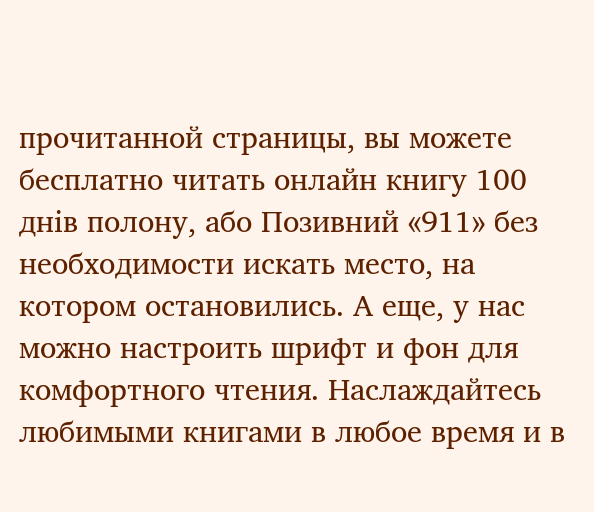прочитанной страницы, вы можете бесплатно читать онлайн книгу 100 днів полону, або Позивний «911» без необходимости искать место, на котором остановились. А еще, у нас можно настроить шрифт и фон для комфортного чтения. Наслаждайтесь любимыми книгами в любое время и в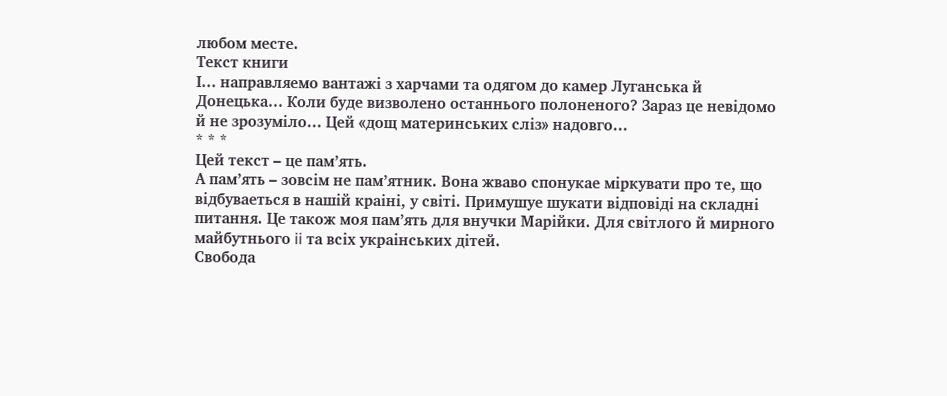любом месте.
Текст книги
І… направляемо вантажi з харчами та одягом до камер Луганська й Донецька… Коли буде визволено останнього полоненого? Зараз це невiдомо й не зрозумiло… Цей «дощ материнських слiз» надовго…
* * *
Цей текст – це пам’ять.
А пам’ять – зовсiм не пам’ятник. Вона жваво спонукае мiркувати про те, що вiдбуваеться в нашiй краiнi, у свiтi. Примушуе шукати вiдповiдi на складнi питання. Це також моя пам’ять для внучки Марiйки. Для свiтлого й мирного майбутнього ii та всiх украiнських дiтей.
Свобода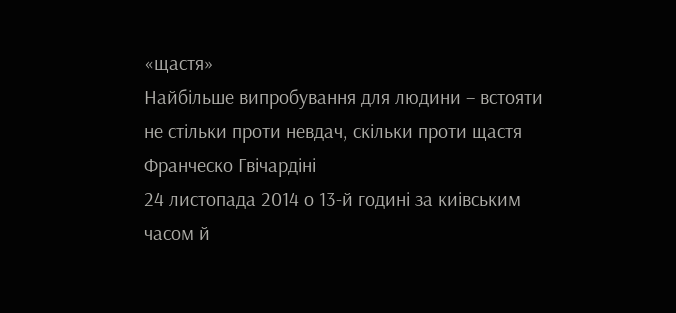«щастя»
Найбiльше випробування для людини – встояти не стiльки проти невдач, скiльки проти щастя
Франческо Гвiчардiнi
24 листопада 2014 о 13-й годинi за киiвським часом й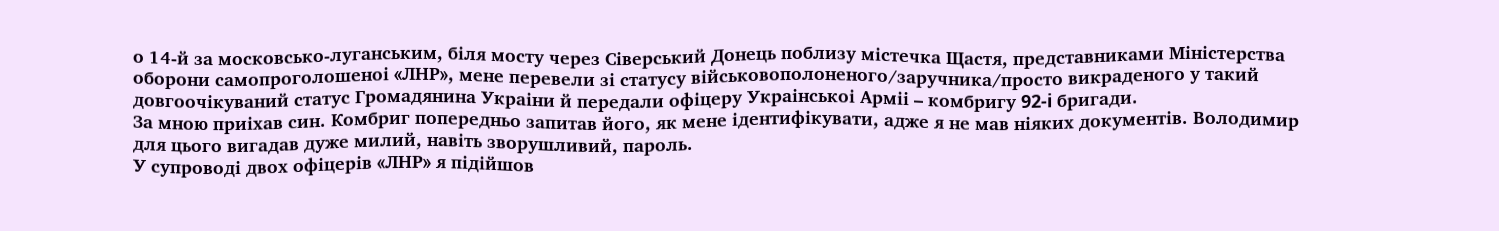о 14-й за московсько-луганським, бiля мосту через Сiверський Донець поблизу мiстечка Щастя, представниками Мiнiстерства оборони самопроголошеноi «ЛНР», мене перевели зi статусу вiйськовополоненого/заручника/просто викраденого у такий довгоочiкуваний статус Громадянина Украiни й передали офiцеру Украiнськоi Армii – комбригу 92-i бригади.
За мною приiхав син. Комбриг попередньо запитав його, як мене iдентифiкувати, адже я не мав нiяких документiв. Володимир для цього вигадав дуже милий, навiть зворушливий, пароль.
У супроводi двох офiцерiв «ЛНР» я пiдiйшов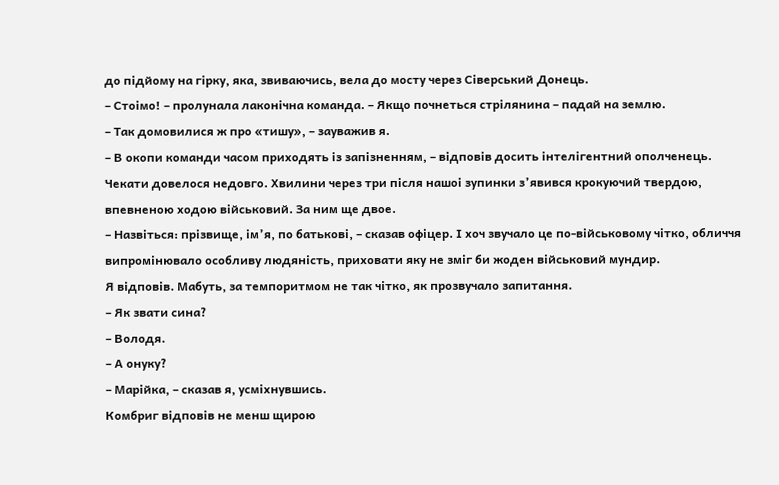до пiдйому на гiрку, яка, звиваючись, вела до мосту через Сiверський Донець.
– Стоiмо! – пролунала лаконiчна команда. – Якщо почнеться стрiлянина – падай на землю.
– Так домовилися ж про «тишу», – зауважив я.
– В окопи команди часом приходять iз запiзненням, – вiдповiв досить iнтелiгентний ополченець.
Чекати довелося недовго. Хвилини через три пiсля нашоi зупинки з’явився крокуючий твердою, впевненою ходою вiйськовий. За ним ще двое.
– Назвiться: прiзвище, iм’я, по батьковi, – сказав офiцер. І хоч звучало це по-вiйськовому чiтко, обличчя випромiнювало особливу людянiсть, приховати яку не змiг би жоден вiйськовий мундир.
Я вiдповiв. Мабуть, за темпоритмом не так чiтко, як прозвучало запитання.
– Як звати сина?
– Володя.
– А онуку?
– Марiйка, – сказав я, усмiхнувшись.
Комбриг вiдповiв не менш щирою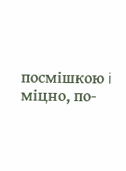посмiшкою i мiцно, по-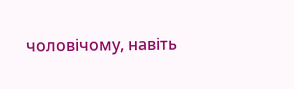чоловiчому, навiть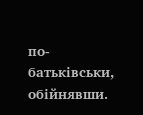по-батькiвськи, обiйнявши.